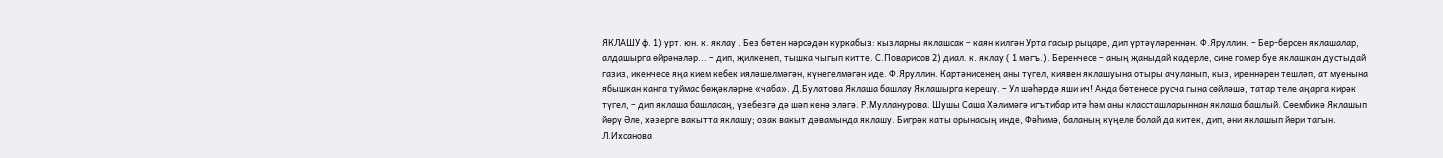ЯКЛАШУ ф. 1) урт. юн. к. яклау . Без бөтен нәрсәдән куркабыз: кызларны яклашсак – каян килгән Урта гасыр рыцаре, дип үртәүләреннән. Ф.Яруллин. – Бер-берсен яклашалар, алдашырга өйрәнәләр... – дип, җилкенеп, тышка чыгып китте. С.Поварисов 2) диал. к. яклау ( 1 мәгъ.). Беренчесе – аның җаныдай кадерле, сине гомер буе яклашкан дустыдай газиз, икенчесе яңа кием кебек ияләшелмәгән, күнегелмәгән иде. Ф.Яруллин. Картәнисенең аны түгел, киявен яклашуына отыры ачуланып, кыз, иреннәрен тешләп, ат муенына ябышкан канга туймас бөҗәкләрне «чаба». Д.Булатова Яклаша башлау Яклашырга керешү. – Ул шәһәрдә яши ич! Анда бөтенесе русча гына сөйләшә, татар теле аңарга кирәк түгел, – дип яклаша башласаң, үзебезгә дә шәп кенә эләгә. Р.Мулланурова. Шушы Саша Хәлимәгә игътибар итә һәм аны классташларыннан яклаша башлый. Сөембикә Яклашып йөрү Әле, хәзерге вакытта яклашу; озак вакыт дәвамында яклашу. Бигрәк каты орынасың инде, Фәһимә, баланың күңеле болай да китек, дип, әни яклашып йөри тагын. Л.Ихсанова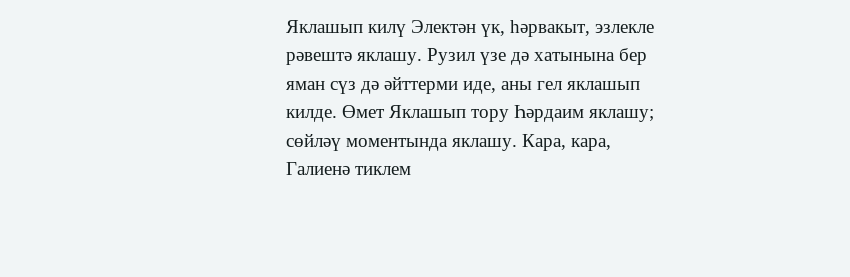Яклашып килү Электән үк, һәрвакыт, эзлекле рәвештә яклашу. Рузил үзе дә хатынына бер яман сүз дә әйттерми иде, аны гел яклашып килде. Өмет Яклашып тору Һәрдаим яклашу; сөйләү моментында яклашу. Кара, кара, Галиенә тиклем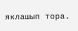яклашып тора.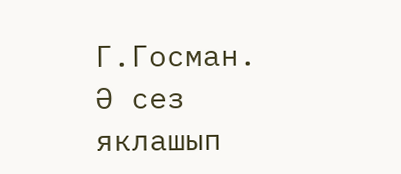Г.Госман. Ә сез яклашып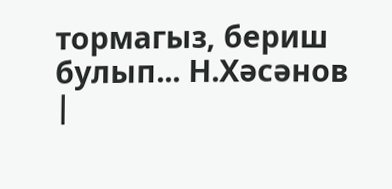тормагыз, бериш булып... Н.Хәсәнов |